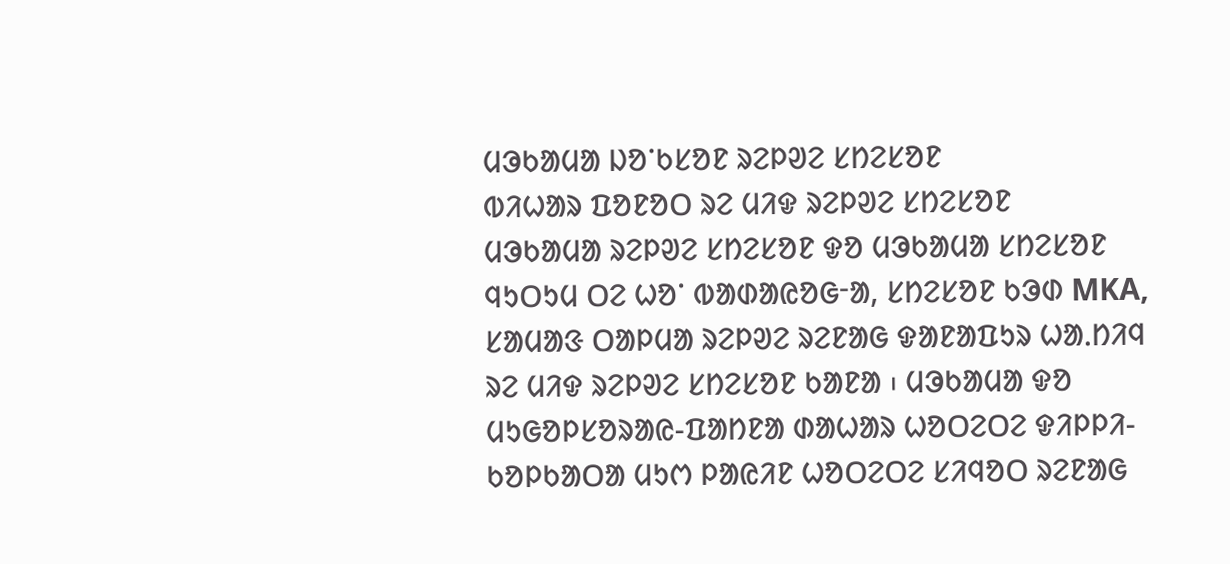ᱢᱳᱠᱟᱢᱟ ᱡᱚᱸᱠᱥᱚᱱ ᱨᱮᱞᱣᱮ ᱥᱴᱮᱥᱚᱱ
ᱵᱤᱦᱟᱨ ᱯᱚᱱᱚᱛ ᱨᱮ ᱢᱤᱫ ᱨᱮᱞᱣᱮ ᱥᱴᱮᱥᱚᱱ
ᱢᱳᱠᱟᱢᱟ ᱨᱮᱞᱣᱮ ᱥᱴᱮᱥᱚᱱ ᱫᱚ ᱢᱳᱠᱟᱢᱟ ᱥᱴᱮᱥᱚᱱ ᱧᱩᱛᱩᱢ ᱛᱮ ᱦᱚᱸ ᱵᱟᱰᱟᱭᱚᱜᱼᱟ, ᱥᱴᱮᱥᱚᱱ ᱠᱳᱰ MKA, ᱥᱟᱢᱟᱝ ᱛᱟᱞᱢᱟ ᱨᱮᱞᱣᱮ ᱨᱮᱱᱟᱜ ᱫᱟᱱᱟᱯᱩᱨ ᱦᱟᱹᱴᱤᱧ ᱨᱮ ᱢᱤᱫ ᱨᱮᱞᱣᱮ ᱥᱴᱮᱥᱚᱱ ᱠᱟᱱᱟ ᱾ ᱢᱳᱠᱟᱢᱟ ᱫᱚ ᱢᱩᱜᱚᱞᱥᱚᱨᱟᱭ-ᱯᱟᱴᱱᱟ ᱰᱟᱦᱟᱨ ᱦᱚᱛᱮᱛᱮ ᱫᱤᱞᱞᱤ-ᱠᱚᱞᱠᱟᱛᱟ ᱢᱩᱬ ᱞᱟᱭᱤᱱ ᱦᱚᱛᱮᱛᱮ ᱥᱤᱧᱚᱛ ᱨᱮᱱᱟᱜ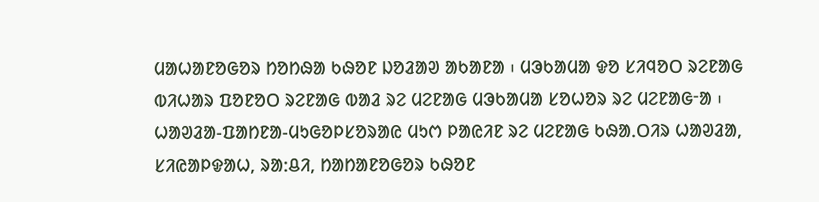ᱢᱟᱦᱟᱱᱚᱜᱚᱨ ᱴᱚᱴᱷᱟ ᱠᱷᱚᱱ ᱡᱚᱲᱟᱣ ᱟᱠᱟᱱᱟ ᱾ ᱢᱳᱠᱟᱢᱟ ᱫᱚ ᱥᱤᱧᱚᱛ ᱨᱮᱱᱟᱜ ᱵᱤᱦᱟᱨ ᱯᱚᱱᱚᱛ ᱨᱮᱱᱟᱜ ᱵᱟᱲ ᱨᱮ ᱢᱮᱱᱟᱜ ᱢᱳᱠᱟᱢᱟ ᱥᱚᱦᱚᱨ ᱨᱮ ᱢᱮᱱᱟᱜᱼᱟ ᱾ ᱦᱟᱣᱲᱟ-ᱯᱟᱴᱱᱟ-ᱢᱩᱜᱚᱞᱥᱚᱨᱟᱭ ᱢᱩᱬ ᱞᱟᱭᱤᱱ ᱨᱮ ᱢᱮᱱᱟᱜ ᱠᱷᱟᱹᱛᱤᱨ ᱦᱟᱣᱲᱟ, ᱥᱤᱭᱟᱞᱫᱟᱦ, ᱨᱟᱺᱪᱤ, ᱴᱟᱴᱟᱱᱚᱜᱚᱨ ᱠᱷᱚᱱ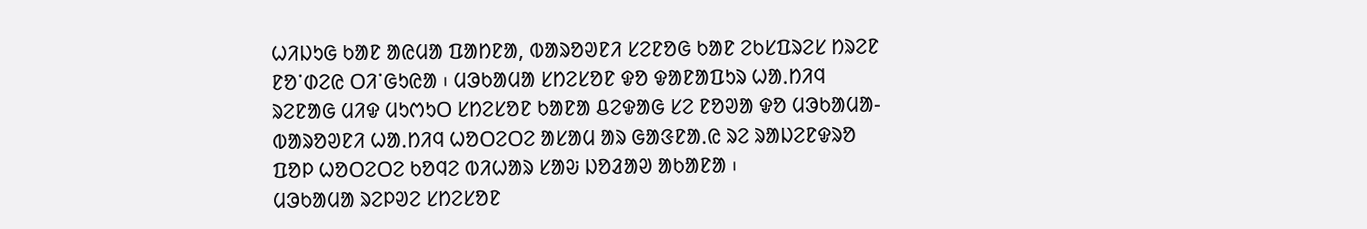ᱦᱤᱡᱩᱜ ᱠᱟᱱ ᱟᱭᱢᱟ ᱯᱟᱴᱱᱟ, ᱵᱟᱨᱚᱣᱱᱤ ᱥᱮᱱᱚᱜ ᱠᱟᱱ ᱮᱠᱥᱯᱨᱮᱥ ᱴᱨᱮᱱ ᱱᱚᱸᱰᱮᱭ ᱛᱤᱸᱜᱩᱭᱟ ᱾ ᱢᱳᱠᱟᱢᱟ ᱥᱴᱮᱥᱚᱱ ᱫᱚ ᱫᱟᱱᱟᱯᱩᱨ ᱦᱟᱹᱴᱤᱧ ᱨᱮᱱᱟᱜ ᱢᱤᱫ ᱢᱩᱬᱩᱛ ᱥᱴᱮᱥᱚᱱ ᱠᱟᱱᱟ ᱪᱮᱫᱟᱜ ᱥᱮ ᱱᱚᱣᱟ ᱫᱚ ᱢᱳᱠᱟᱢᱟ-ᱵᱟᱨᱚᱣᱱᱤ ᱦᱟᱹᱴᱤᱧ ᱦᱚᱛᱮᱛᱮ ᱟᱥᱟᱢ ᱟᱨ ᱜᱟᱝᱱᱟᱹᱭ ᱨᱮ ᱨᱟᱡᱮᱱᱫᱨᱚ ᱯᱚᱞ ᱦᱚᱛᱮᱛᱮ ᱠᱚᱧᱮ ᱵᱤᱦᱟᱨ ᱥᱟᱶ ᱡᱚᱲᱟᱣ ᱟᱠᱟᱱᱟ ᱾
ᱢᱳᱠᱟᱢᱟ ᱨᱮᱞᱣᱮ ᱥᱴᱮᱥᱚᱱ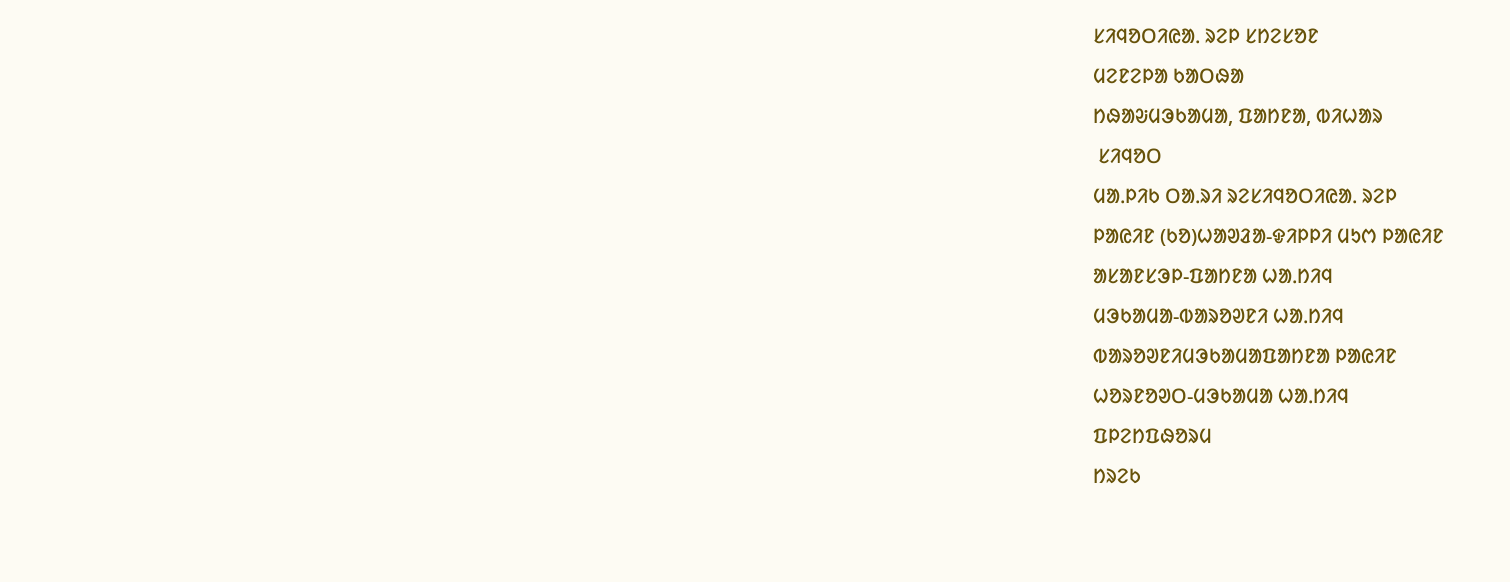ᱥᱤᱧᱚᱛᱤᱭᱟᱹ ᱨᱮᱞ ᱥᱴᱮᱥᱚᱱ
ᱢᱮᱱᱮᱞᱟ ᱠᱟᱛᱷᱟ
ᱴᱷᱟᱶᱢᱳᱠᱟᱢᱟ, ᱯᱟᱴᱱᱟ, ᱵᱤᱦᱟᱨ
 ᱥᱤᱧᱚᱛ
ᱢᱟᱹᱞᱤᱠ ᱛᱟᱹᱨᱤ ᱨᱮᱥᱤᱧᱚᱛᱤᱭᱟᱹ ᱨᱮᱞ
ᱞᱟᱭᱤᱱ (ᱠᱚ)ᱦᱟᱣᱲᱟ-ᱫᱤᱞᱞᱤ ᱢᱩᱬ ᱞᱟᱭᱤᱱ
ᱟᱥᱟᱱᱥᱳᱞ-ᱯᱟᱴᱱᱟ ᱦᱟᱹᱴᱤᱧ
ᱢᱳᱠᱟᱢᱟ-ᱵᱟᱨᱚᱣᱱᱤ ᱦᱟᱹᱴᱤᱧ
ᱵᱟᱨᱚᱣᱱᱤᱢᱳᱠᱟᱢᱟᱯᱟᱴᱱᱟ ᱞᱟᱭᱤᱱ
ᱦᱚᱨᱱᱚᱣᱛ-ᱢᱳᱠᱟᱢᱟ ᱦᱟᱹᱴᱤᱧ
ᱯᱞᱮᱴᱯᱷᱚᱨᱢ
ᱴᱨᱮᱠ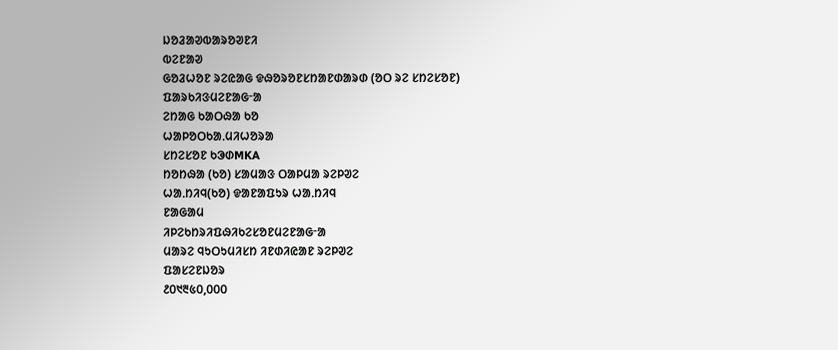ᱡᱚᱲᱟᱣᱵᱟᱨᱚᱣᱱᱤ
ᱵᱮᱱᱟᱣ
ᱜᱚᱲᱦᱚᱱ ᱨᱮᱭᱟᱜ ᱫᱷᱚᱨᱚᱱᱥᱴᱟᱱᱰᱟᱨᱰ (ᱚᱛ ᱨᱮ ᱥᱴᱮᱥᱚᱱ)
ᱯᱟᱨᱠᱤᱝᱢᱮᱱᱟᱜᱼᱟ
ᱮᱴᱟᱜ ᱠᱟᱛᱷᱟ ᱠᱚ
ᱦᱟᱞᱚᱛᱠᱟᱹᱢᱤᱦᱚᱨᱟ
ᱥᱴᱮᱥᱚᱱ ᱠᱳᱰMKA
ᱴᱚᱴᱷᱟ (ᱠᱚ) ᱥᱟᱢᱟᱝ ᱛᱟᱞᱢᱟ ᱨᱮᱞᱣᱮ
ᱦᱟᱹᱴᱤᱧ(ᱠᱚ) ᱫᱟᱱᱟᱯᱩᱨ ᱦᱟᱹᱴᱤᱧ
ᱱᱟᱜᱟᱢ
ᱤᱞᱮᱠᱴᱨᱤᱯᱷᱤᱠᱮᱥᱚᱱᱢᱮᱱᱟᱜᱼᱟ
ᱢᱟᱨᱮ ᱧᱩᱛᱩᱢᱤᱥᱴ ᱤᱱᱰᱤᱭᱟᱱ ᱨᱮᱞᱣᱮ
ᱯᱟᱥᱮᱱᱡᱚᱨ
᱒᱐᱑᱓᱕᱐,᱐᱐᱐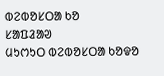ᱵᱮᱵᱚᱥᱛᱟ ᱠᱚ
ᱥᱟᱯᱲᱟᱣ
ᱢᱩᱬᱩᱛ ᱵᱮᱵᱚᱥᱛᱟ ᱠᱚᱫᱚ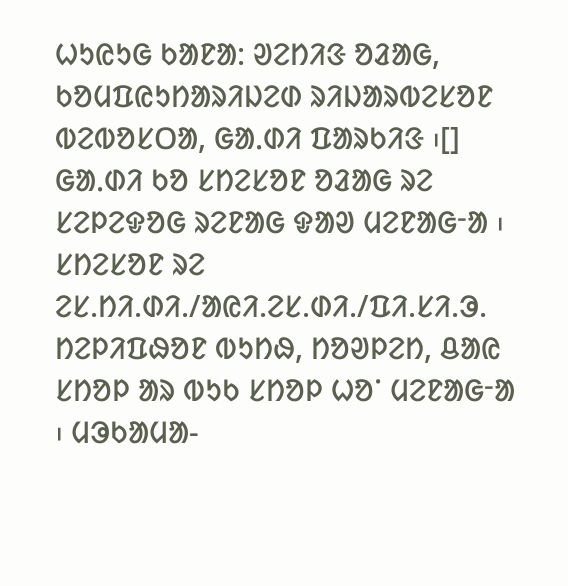ᱦᱩᱭᱩᱜ ᱠᱟᱱᱟ: ᱣᱮᱴᱤᱝ ᱚᱲᱟᱜ, ᱠᱚᱢᱯᱭᱩᱴᱟᱨᱤᱡᱮᱰ ᱨᱤᱡᱟᱨᱵᱮᱥᱚᱱ ᱵᱮᱵᱚᱥᱛᱟ, ᱜᱟᱹᱰᱤ ᱯᱟᱨᱠᱤᱝ ᱾[] ᱜᱟᱹᱰᱤ ᱠᱚ ᱥᱴᱮᱥᱚᱱ ᱚᱲᱟᱜ ᱨᱮ ᱥᱮᱞᱮᱫᱚᱜ ᱨᱮᱱᱟᱜ ᱫᱟᱣ ᱢᱮᱱᱟᱜᱼᱟ ᱾ ᱥᱴᱮᱥᱚᱱ ᱨᱮ ᱮᱥ.ᱴᱤ.ᱰᱤ./ᱟᱭᱤ.ᱮᱥ.ᱰᱤ./ᱯᱤ.ᱥᱤ.ᱳ. ᱴᱮᱞᱤᱯᱷᱚᱱ ᱵᱩᱴᱷ, ᱴᱚᱣᱞᱮᱴ, ᱪᱟᱭ ᱥᱴᱚᱞ ᱟᱨ ᱵᱩᱠ ᱥᱴᱚᱞ ᱦᱚᱸ ᱢᱮᱱᱟᱜᱼᱟ ᱾ ᱢᱳᱠᱟᱢᱟ-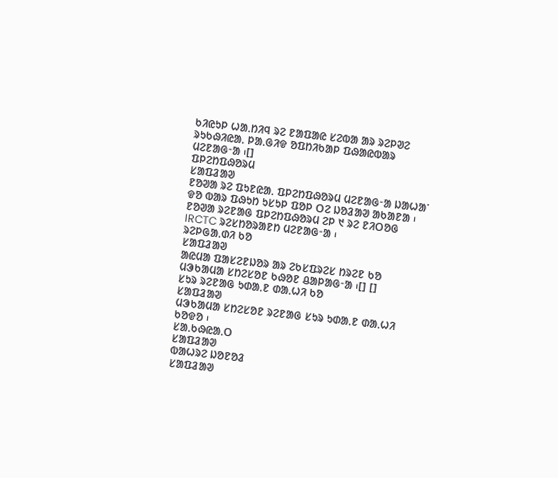ᱠᱤᱭᱩᱞ ᱦᱟᱹᱴᱤᱧ ᱨᱮ ᱱᱟᱯᱟᱭ ᱥᱮᱵᱟ ᱟᱨ ᱨᱮᱞᱣᱮ ᱨᱩᱠᱷᱤᱭᱟᱹ ᱞᱟᱹᱜᱤᱫ ᱚᱯᱴᱤᱠᱟᱞ ᱯᱷᱟᱭᱵᱟᱨ ᱢᱮᱱᱟᱜᱼᱟ ᱾[]
ᱯᱞᱮᱴᱯᱷᱚᱨᱢ
ᱥᱟᱯᱲᱟᱣ
ᱱᱚᱣᱟ ᱨᱮ ᱯᱩᱱᱭᱟᱹ ᱯᱞᱮᱴᱯᱷᱚᱨᱢ ᱢᱮᱱᱟᱜᱼᱟ ᱡᱟᱦᱟᱸ ᱫᱚ ᱵᱟᱨ ᱯᱷᱩᱴ ᱩᱥᱩᱞ ᱯᱚᱞ ᱛᱮ ᱡᱚᱲᱟᱣ ᱟᱠᱟᱱᱟ ᱾
ᱱᱚᱣᱟ ᱨᱮᱱᱟᱜ ᱯᱞᱮᱴᱯᱷᱚᱨᱢ ᱮᱞ ᱑ ᱨᱮ ᱱᱤᱛᱚᱜ IRCTC ᱨᱮᱥᱴᱚᱨᱟᱱᱴ ᱢᱮᱱᱟᱜᱼᱟ ᱾
ᱨᱮᱞᱜᱟᱹᱰᱤ ᱠᱚ
ᱥᱟᱯᱲᱟᱣ
ᱟᱭᱢᱟ ᱯᱟᱥᱮᱱᱡᱚᱨ ᱟᱨ ᱮᱠᱥᱯᱨᱮᱥ ᱴᱨᱮᱱ ᱠᱚ ᱢᱳᱠᱟᱢᱟ ᱥᱴᱮᱥᱚᱱ ᱠᱷᱚᱱ ᱪᱟᱞᱟᱜᱼᱟ ᱾[] []
ᱥᱩᱨ ᱨᱮᱱᱟᱜ ᱩᱰᱟᱹᱱ ᱰᱟᱹᱦᱤ ᱠᱚ
ᱥᱟᱯᱲᱟᱣ
ᱢᱳᱠᱟᱢᱟ ᱥᱴᱮᱥᱚᱱ ᱨᱮᱱᱟᱜ ᱥᱩᱨ ᱩᱰᱟᱹᱱ ᱰᱟᱹᱦᱤ ᱠᱚᱫᱚ ᱾
ᱥᱟᱹᱠᱷᱭᱟᱹᱛ
ᱥᱟᱯᱲᱟᱣ
ᱵᱟᱦᱨᱮ ᱡᱚᱱᱚᱲ
ᱥᱟᱯᱲᱟᱣ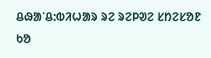ᱪᱷᱟᱸᱪ:ᱵᱤᱦᱟᱨ ᱨᱮ ᱨᱮᱞᱣᱮ ᱥᱴᱮᱥᱚᱱ ᱠᱚ